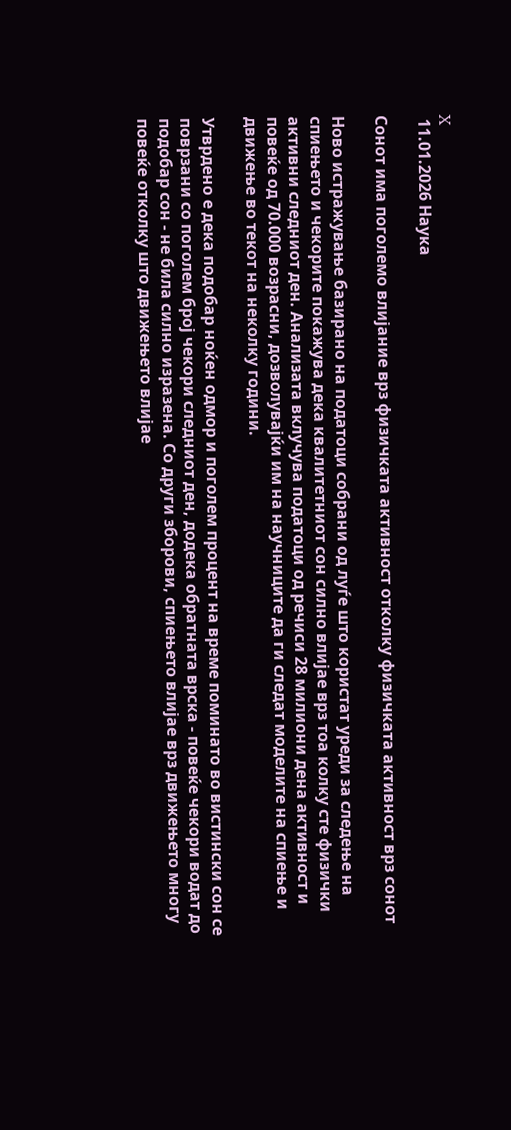X
 11.01.2026 Наука

Сонот има поголемо влијание врз физичката активност отколку физичката активност врз сонот

Ново истражување базирано на податоци собрани од луѓе што користат уреди за следење на спиењето и чекорите покажува дека квалитетниот сон силно влијае врз тоа колку сте физички активни следниот ден. Анализата вклучува податоци од речиси 28 милиони дена активност и повеќе од 70.000 возрасни, дозволувајќи им на научниците да ги следат моделите на спиење и движење во текот на неколку години.

Утврдено е дека подобар ноќен одмор и поголем процент на време поминато во вистински сон се поврзани со поголем број чекори следниот ден, додека обратната врска - повеќе чекори водат до подобар сон - не била силно изразена. Со други зборови, спиењето влијае врз движењето многу повеќе отколку што движењето влијае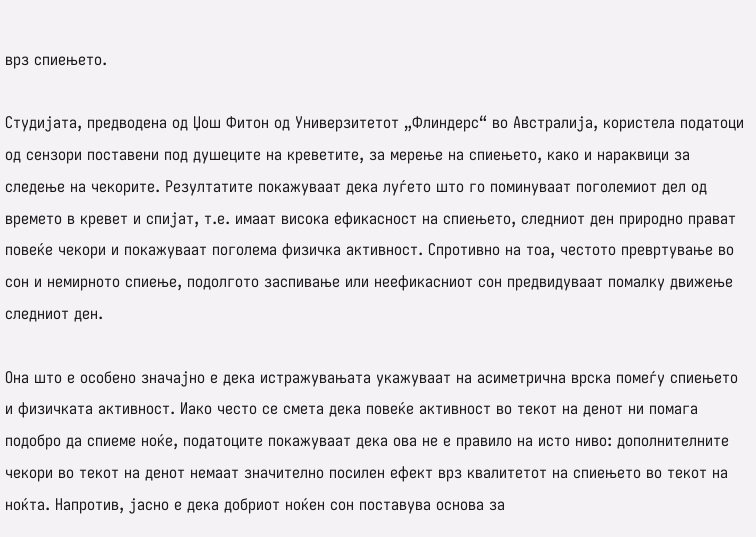врз спиењето.

Студијата, предводена од Џош Фитон од Универзитетот „Флиндерс“ во Австралија, користела податоци од сензори поставени под душеците на креветите, за мерење на спиењето, како и нараквици за следење на чекорите. Резултатите покажуваат дека луѓето што го поминуваат поголемиот дел од времето в кревет и спијат, т.е. имаат висока ефикасност на спиењето, следниот ден природно прават повеќе чекори и покажуваат поголема физичка активност. Спротивно на тоа, честото превртување во сон и немирното спиење, подолгото заспивање или неефикасниот сон предвидуваат помалку движење следниот ден.

Она што е особено значајно е дека истражувањата укажуваат на асиметрична врска помеѓу спиењето и физичката активност. Иако често се смета дека повеќе активност во текот на денот ни помага подобро да спиеме ноќе, податоците покажуваат дека ова не е правило на исто ниво: дополнителните чекори во текот на денот немаат значително посилен ефект врз квалитетот на спиењето во текот на ноќта. Напротив, јасно е дека добриот ноќен сон поставува основа за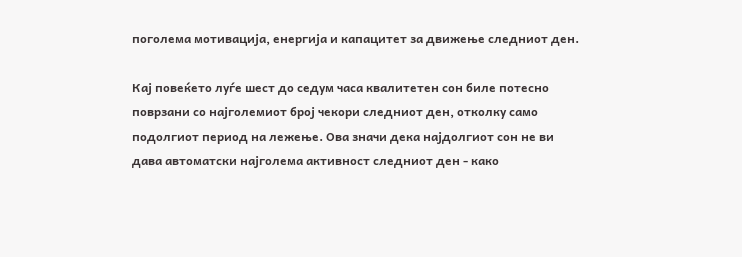поголема мотивација, енергија и капацитет за движење следниот ден.

Кај повеќето луѓе шест до седум часа квалитетен сон биле потесно поврзани со најголемиот број чекори следниот ден, отколку само подолгиот период на лежење. Ова значи дека најдолгиот сон не ви дава автоматски најголема активност следниот ден - како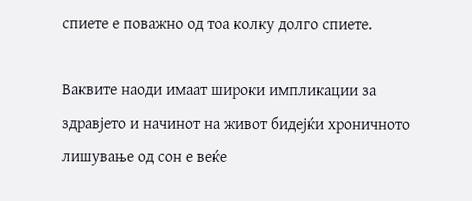спиете е поважно од тоа колку долго спиете.

Ваквите наоди имаат широки импликации за здравјето и начинот на живот бидејќи хроничното лишување од сон е веќе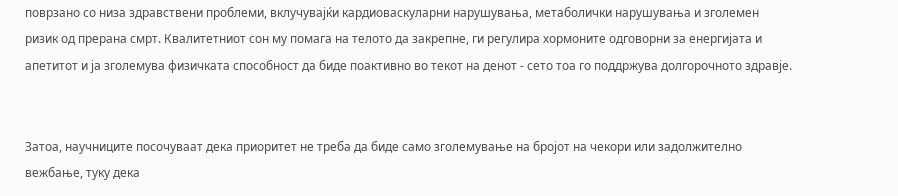поврзано со низа здравствени проблеми, вклучувајќи кардиоваскуларни нарушувања, метаболички нарушувања и зголемен ризик од прерана смрт. Квалитетниот сон му помага на телото да закрепне, ги регулира хормоните одговорни за енергијата и апетитот и ја зголемува физичката способност да биде поактивно во текот на денот - сето тоа го поддржува долгорочното здравје.


Затоа, научниците посочуваат дека приоритет не треба да биде само зголемување на бројот на чекори или задолжително вежбање, туку дека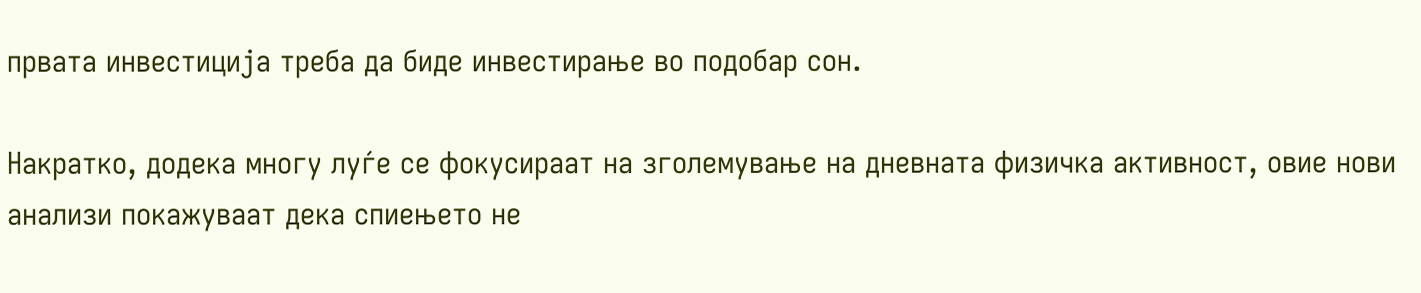првата инвестиција треба да биде инвестирање во подобар сон.

Накратко, додека многу луѓе се фокусираат на зголемување на дневната физичка активност, овие нови анализи покажуваат дека спиењето не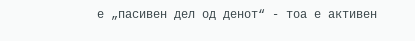е „пасивен дел од денот“ - тоа е активен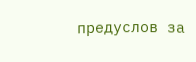предуслов за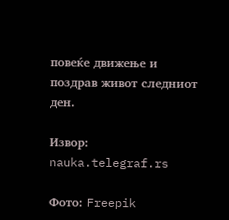повеќе движење и поздрав живот следниот ден.

Извор: nauka.telegraf.rs

Фото: Freepik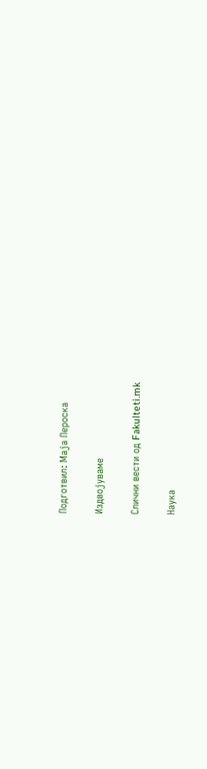Подготвил: Маја Пероска

Издвојуваме

Слични вести од Fakulteti.mk

Наука